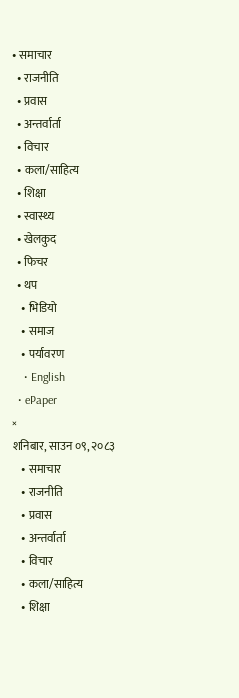• समाचार
  • राजनीति
  • प्रवास
  • अन्तर्वार्ता
  • विचार
  • कला/साहित्य
  • शिक्षा
  • स्वास्थ्य
  • खेलकुद
  • फिचर
  • थप
    • भिडियो
    • समाज
    • पर्यावरण
    • English
  • ePaper
×
शनिबार, साउन ०९, २०८३
    • समाचार
    • राजनीति
    • प्रवास
    • अन्तर्वार्ता
    • विचार
    • कला/साहित्य
    • शिक्षा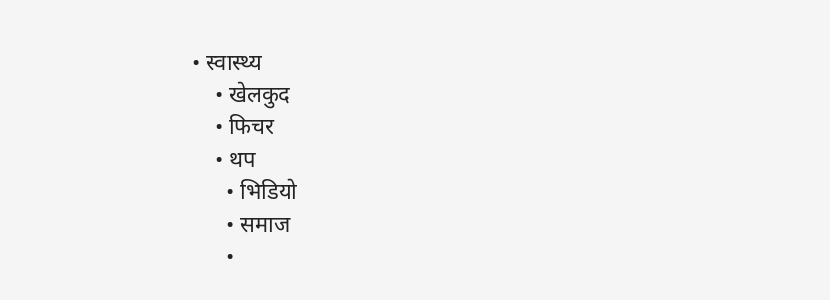• स्वास्थ्य
    • खेलकुद
    • फिचर
    • थप
      • भिडियो
      • समाज
      •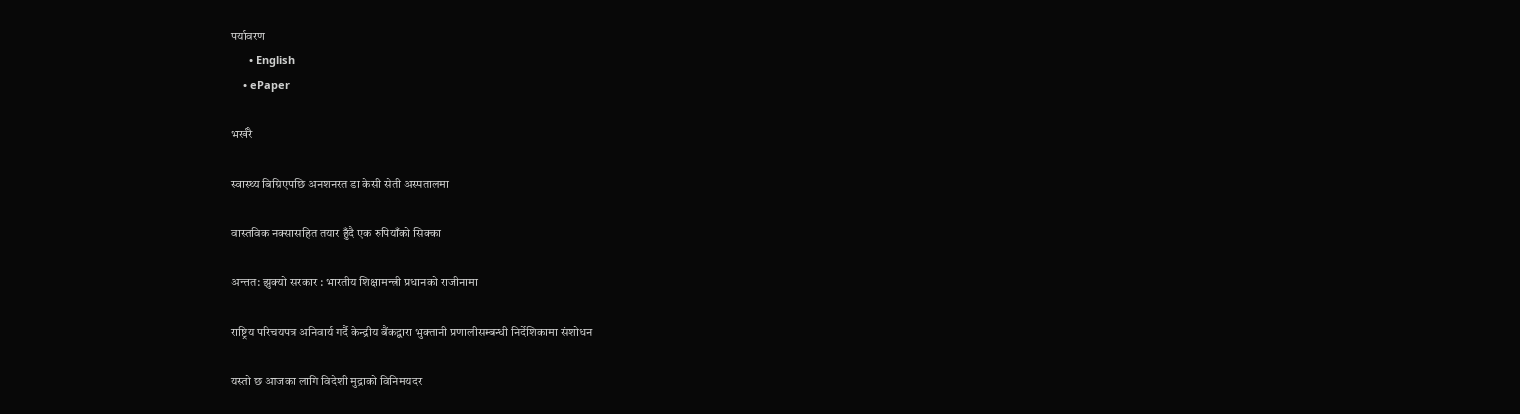पर्यावरण
      • English
    • ePaper

भर्खरै

स्वास्थ्य बिग्रिएपछि अनशनरत डा केसी सेती अस्पतालमा

वास्तविक नक्सासहित तयार हुँदै एक रुपियाँको सिक्का

अन्तत: झुक्यो सरकार : भारतीय शिक्षामन्त्री प्रधानको राजीनामा

राष्ट्रिय परिचयपत्र अनिवार्य गर्दै केन्द्रीय बैंकद्वारा भुक्तानी प्रणालीसम्बन्धी निर्देशिकामा संशोधन

यस्तो छ आजका लागि विदेशी मुद्राको विनिमयदर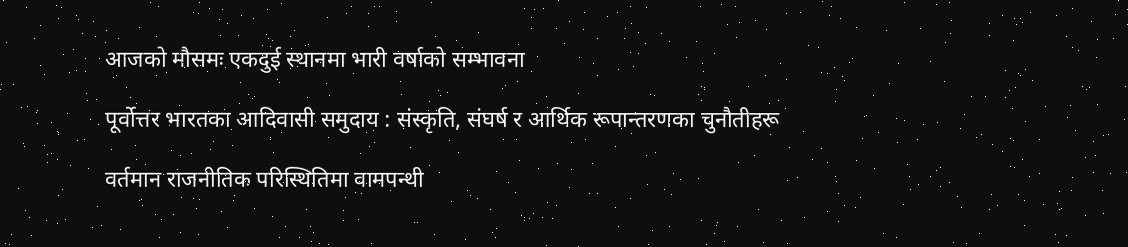आजको मौसमः एकदुई स्थानमा भारी वर्षाको सम्भावना

पूर्वोत्तर भारतका आदिवासी समुदाय : संस्कृति, संघर्ष र आर्थिक रूपान्तरणका चुनौतीहरू

वर्तमान राजनीतिक परिस्थितिमा वामपन्थी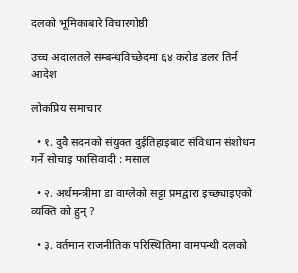दलको भूमिकाबारे विचारगोष्ठी

उच्च अदालतले सम्बन्धविच्छेदमा ६४ करोड डलर तिर्न आदेश

लोकप्रिय समाचार

  • १. दुवै सदनको संयुक्त दुईतिहाइबाट संविधान संशोधन गर्ने सोचाइ फासिवादी : मसाल

  • २. अर्थमन्त्रीमा डा वाग्लेको सट्टा प्रमद्वारा इच्छ्याइएको व्यक्ति को हुन् ?

  • ३. वर्तमान राजनीतिक परिस्थितिमा वामपन्थी दलको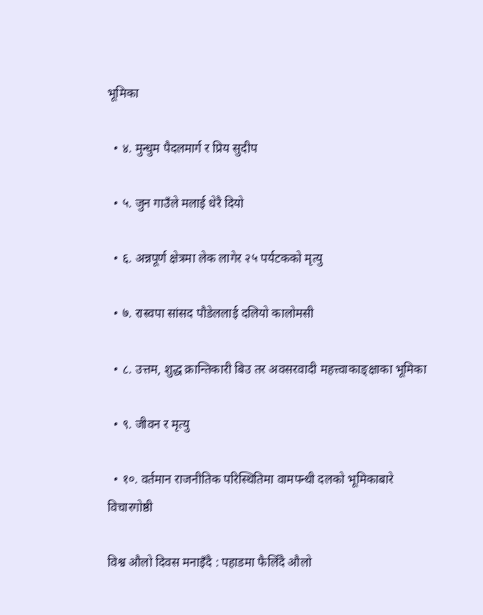भूमिका

  • ४. मुन्धुम पैदलमार्ग र प्रिय सुदीप

  • ५. जुन गाउँले मलाई धेरै दियो

  • ६. अन्नपूर्ण क्षेत्रमा लेक लागेर २५ पर्यटकको मृत्यु

  • ७. रास्वपा सांसद पौडेललाई दलियो कालोमसी

  • ८. उत्तम, शुद्ध क्रान्तिकारी बिउ तर अवसरवादी महत्त्वाकाङ्क्षाका भूमिका

  • ९. जीवन र मृत्यु

  • १०. वर्तमान राजनीतिक परिस्थितिमा वामपन्थी दलको भूमिकाबारे विचारगोष्ठी

विश्व औलो दिवस मनाइँदै : पहाडमा फैलिँदै औलो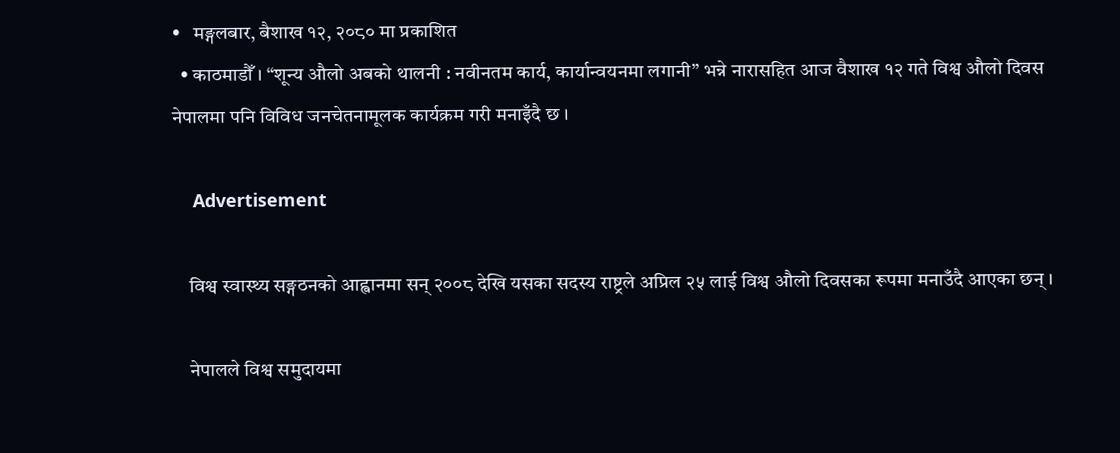•   मङ्गलबार, बैशाख १२, २०८० मा प्रकाशित
  • काठमाडौँ । “शून्य औलो अबको थालनी : नवीनतम कार्य, कार्यान्वयनमा लगानी” भन्ने नारासहित आज वैशाख १२ गते विश्व औलो दिवस नेपालमा पनि विविध जनचेतनामूलक कार्यक्रम गरी मनाइँदै छ ।

    Advertisement

    विश्व स्वास्थ्य सङ्गठनको आह्वानमा सन् २००८ देखि यसका सदस्य राष्ट्रले अप्रिल २५ लाई विश्व औलो दिवसका रूपमा मनाउँदै आएका छन् ।

    नेपालले विश्व समुदायमा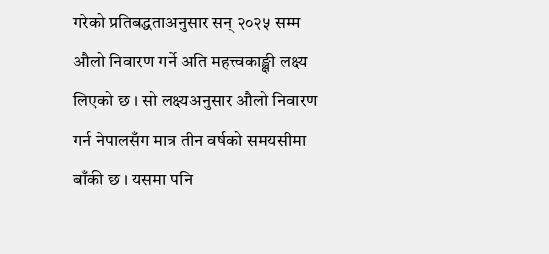गरेको प्रतिबद्धताअनुसार सन् २०२५ सम्म औलो निवारण गर्ने अति महत्त्वकाङ्क्षी लक्ष्य लिएको छ । सो लक्ष्यअनुसार औलो निवारण गर्न नेपालसँग मात्र तीन वर्षको समयसीमा बाँकी छ । यसमा पनि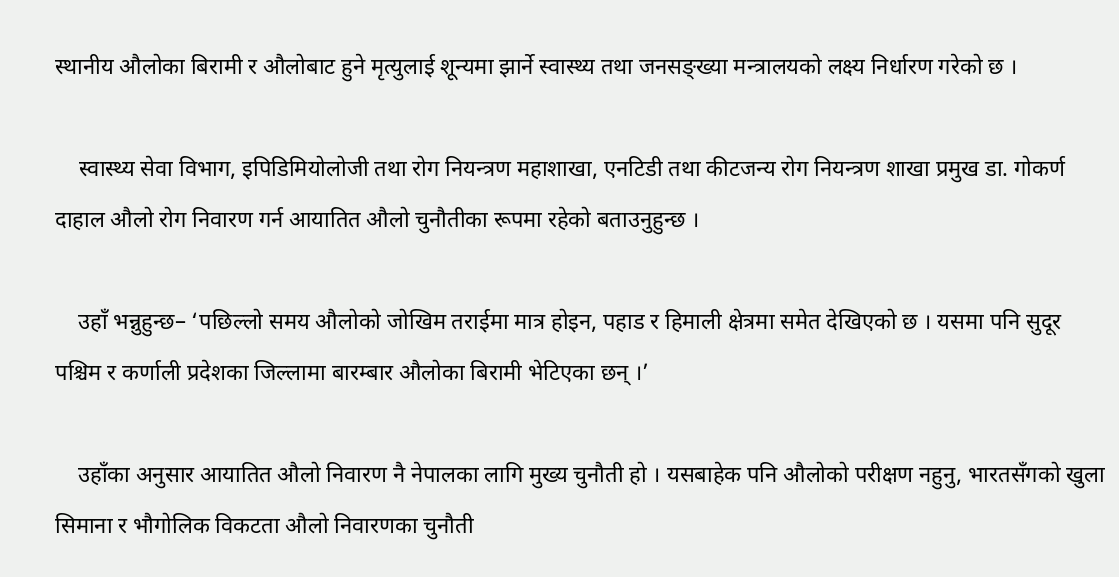स्थानीय औलोका बिरामी र औलोबाट हुने मृत्युलाई शून्यमा झार्ने स्वास्थ्य तथा जनसङ्ख्या मन्त्रालयको लक्ष्य निर्धारण गरेको छ ।

    स्वास्थ्य सेवा विभाग, इपिडिमियोलोजी तथा रोग नियन्त्रण महाशाखा, एनटिडी तथा कीटजन्य रोग नियन्त्रण शाखा प्रमुख डा. गोकर्ण दाहाल औलो रोग निवारण गर्न आयातित औलो चुनौतीका रूपमा रहेको बताउनुहुन्छ ।

    उहाँ भन्नुहुन्छ– ‘पछिल्लो समय औलोको जोखिम तराईमा मात्र होइन, पहाड र हिमाली क्षेत्रमा समेत देखिएको छ । यसमा पनि सुदूर पश्चिम र कर्णाली प्रदेशका जिल्लामा बारम्बार औलोका बिरामी भेटिएका छन् ।’

    उहाँका अनुसार आयातित औलो निवारण नै नेपालका लागि मुख्य चुनौती हो । यसबाहेक पनि औलोको परीक्षण नहुनु, भारतसँगको खुला सिमाना र भौगोलिक विकटता औलो निवारणका चुनौती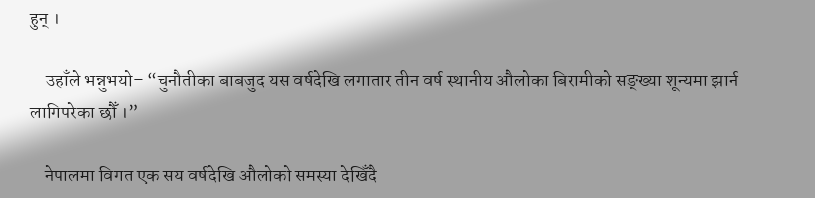हुन् ।

    उहाँले भन्नुभयो– “चुनौतीका बाबजुद यस वर्षदेखि लगातार तीन वर्ष स्थानीय औलोका बिरामीको सङ्ख्या शून्यमा झार्न लागिपरेका छौँ ।”

    नेपालमा विगत एक सय वर्षदेखि औलोको समस्या देखिँदै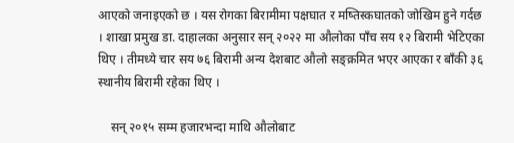आएको जनाइएको छ । यस रोगका बिरामीमा पक्षघात र मष्तिस्कघातको जोखिम हुने गर्दछ । शाखा प्रमुख डा. दाहालका अनुसार सन् २०२२ मा औलोका पाँच सय १२ बिरामी भेटिएका थिए । तीमध्ये चार सय ७६ बिरामी अन्य देशबाट औलो सङ्क्रमित भएर आएका र बाँकी ३६ स्थानीय बिरामी रहेका थिए ।

    सन् २०१५ सम्म हजारभन्दा माथि औलोबाट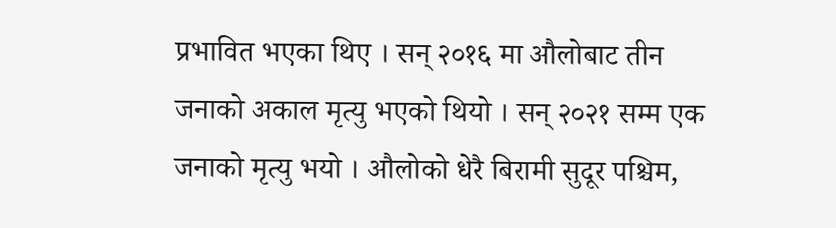प्रभावित भएका थिए । सन् २०१६ मा औलोबाट तीन जनाको अकाल मृत्यु भएको थियो । सन् २०२१ सम्म एक जनाको मृत्यु भयो । औलोको धेरै बिरामी सुदूर पश्चिम,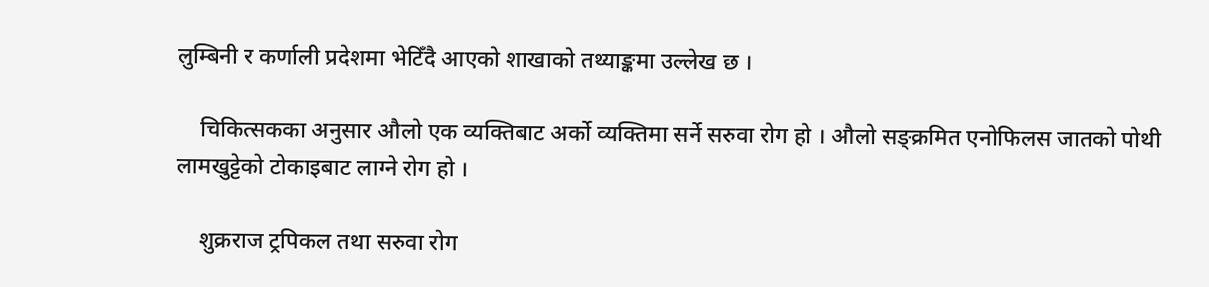लुम्बिनी र कर्णाली प्रदेशमा भेटिँदै आएको शाखाको तथ्याङ्कमा उल्लेख छ ।

    चिकित्सकका अनुसार औलो एक व्यक्तिबाट अर्को व्यक्तिमा सर्ने सरुवा रोग हो । औलो सङ्क्रमित एनोफिलस जातको पोथी लामखुट्टेको टोकाइबाट लाग्ने रोग हो ।

    शुक्रराज ट्रपिकल तथा सरुवा रोग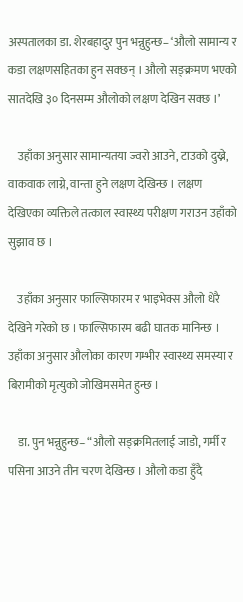अस्पतालका डा. शेरबहादुर पुन भन्नुहुन्छ– ‘औलो सामान्य र कडा लक्षणसहितका हुन सक्छन् । औलो सङ्क्रमण भएको सातदेखि ३० दिनसम्म औलोको लक्षण देखिन सक्छ ।’

    उहाँका अनुसार सामान्यतया ज्वरो आउने, टाउको दुख्ने, वाकवाक लाग्ने, वान्ता हुने लक्षण देखिन्छ । लक्षण देखिएका व्यक्तिले तत्काल स्वास्थ्य परीक्षण गराउन उहाँको सुझाव छ ।

    उहाँका अनुसार फाल्सिफारम र भाइभेक्स औलो धेरै देखिने गरेको छ । फाल्सिफारम बढी घातक मानिन्छ । उहाँका अनुसार औलोका कारण गम्भीर स्वास्थ्य समस्या र बिरामीको मृत्युको जोखिमसमेत हुन्छ ।

    डा. पुन भन्नुहुन्छ– “औलो सङ्क्रमितलाई जाडो, गर्मी र पसिना आउने तीन चरण देखिन्छ । औलो कडा हुँदै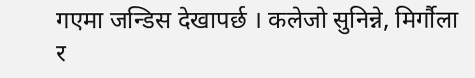गएमा जन्डिस देखापर्छ । कलेजो सुनिन्ने, मिर्गौला र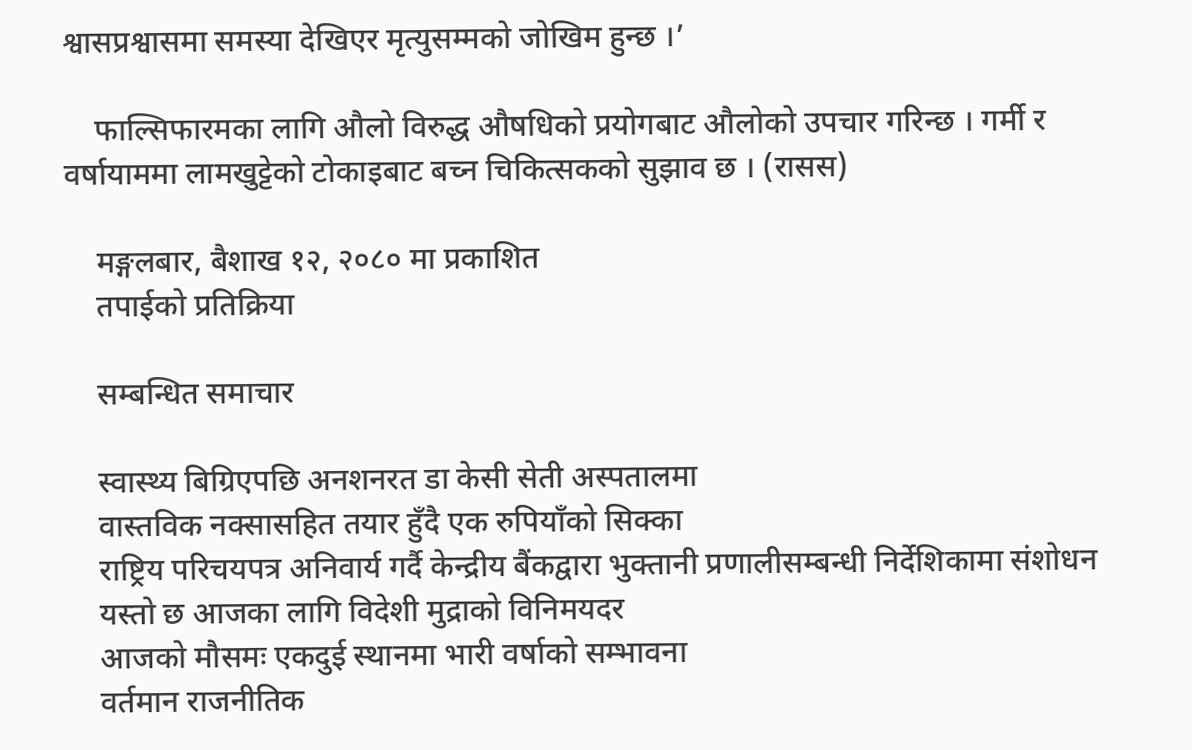श्वासप्रश्वासमा समस्या देखिएर मृत्युसम्मको जोखिम हुन्छ ।’

    फाल्सिफारमका लागि औलो विरुद्ध औषधिको प्रयोगबाट औलोको उपचार गरिन्छ । गर्मी र वर्षायाममा लामखुट्टेको टोकाइबाट बच्न चिकित्सकको सुझाव छ । (रासस)

    मङ्गलबार, बैशाख १२, २०८० मा प्रकाशित
    तपाईको प्रतिक्रिया

    सम्बन्धित समाचार

    स्वास्थ्य बिग्रिएपछि अनशनरत डा केसी सेती अस्पतालमा
    वास्तविक नक्सासहित तयार हुँदै एक रुपियाँको सिक्का
    राष्ट्रिय परिचयपत्र अनिवार्य गर्दै केन्द्रीय बैंकद्वारा भुक्तानी प्रणालीसम्बन्धी निर्देशिकामा संशोधन
    यस्तो छ आजका लागि विदेशी मुद्राको विनिमयदर
    आजको मौसमः एकदुई स्थानमा भारी वर्षाको सम्भावना
    वर्तमान राजनीतिक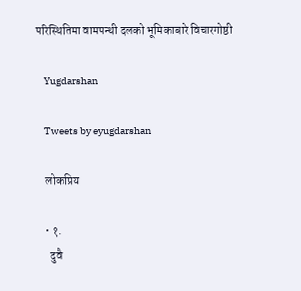परिस्थितिमा वामपन्थी दलको भूमिकाबारे विचारगोष्ठी

    Yugdarshan

    Tweets by eyugdarshan

    लोकप्रिय

    • १.
      दुवै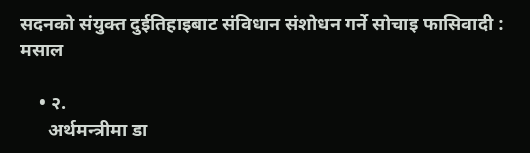सदनको संयुक्त दुईतिहाइबाट संविधान संशोधन गर्ने सोचाइ फासिवादी : मसाल

    • २.
      अर्थमन्त्रीमा डा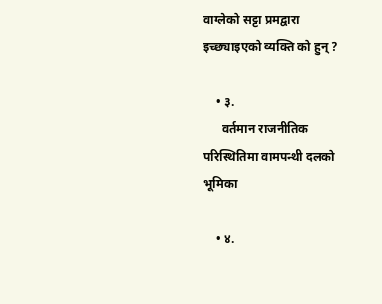वाग्लेको सट्टा प्रमद्वारा इच्छ्याइएको व्यक्ति को हुन् ?

    • ३.
      वर्तमान राजनीतिक परिस्थितिमा वामपन्थी दलको भूमिका

    • ४.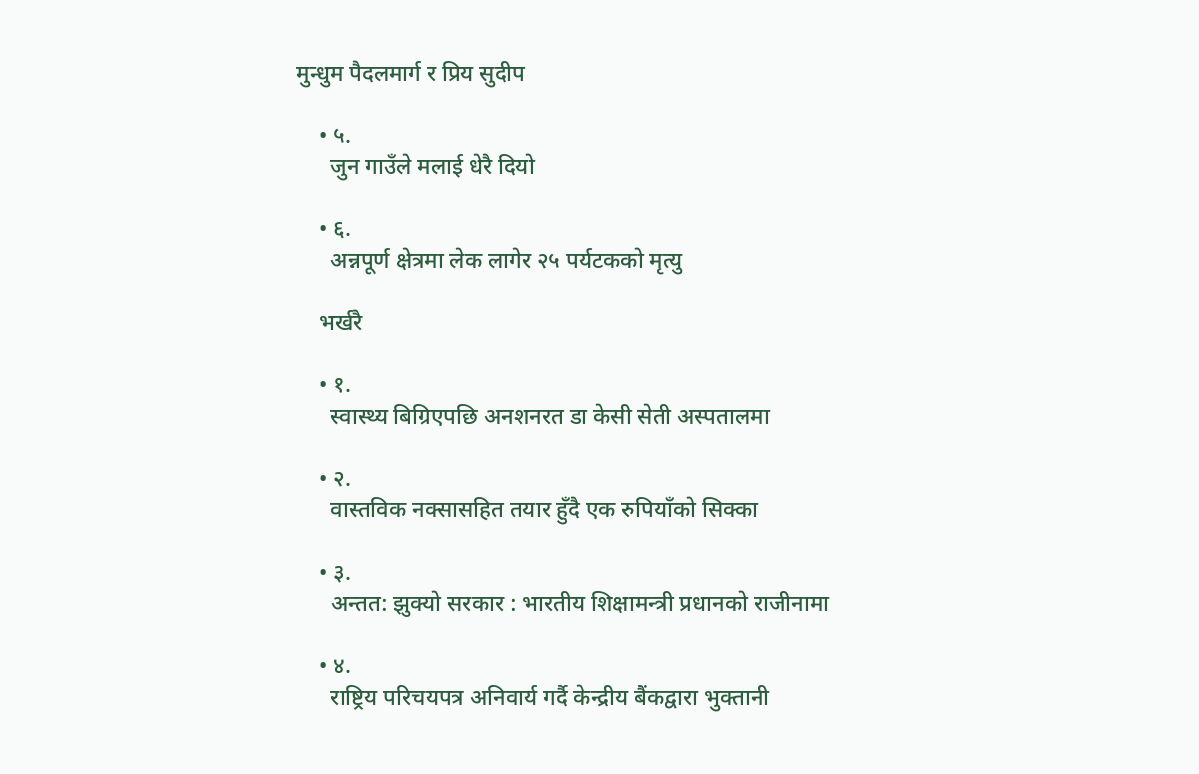मुन्धुम पैदलमार्ग र प्रिय सुदीप

    • ५.
      जुन गाउँले मलाई धेरै दियो

    • ६.
      अन्नपूर्ण क्षेत्रमा लेक लागेर २५ पर्यटकको मृत्यु

    भर्खरै

    • १.
      स्वास्थ्य बिग्रिएपछि अनशनरत डा केसी सेती अस्पतालमा

    • २.
      वास्तविक नक्सासहित तयार हुँदै एक रुपियाँको सिक्का

    • ३.
      अन्तत: झुक्यो सरकार : भारतीय शिक्षामन्त्री प्रधानको राजीनामा

    • ४.
      राष्ट्रिय परिचयपत्र अनिवार्य गर्दै केन्द्रीय बैंकद्वारा भुक्तानी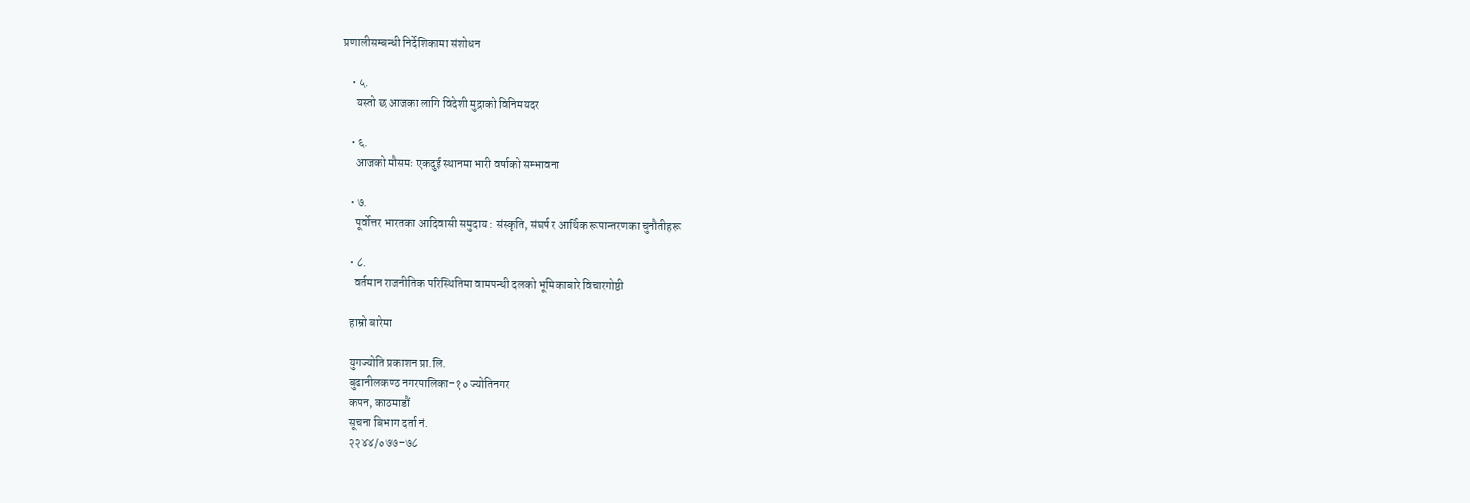प्रणालीसम्बन्धी निर्देशिकामा संशोधन

    • ५.
      यस्तो छ आजका लागि विदेशी मुद्राको विनिमयदर

    • ६.
      आजको मौसमः एकदुई स्थानमा भारी वर्षाको सम्भावना

    • ७.
      पूर्वोत्तर भारतका आदिवासी समुदाय : संस्कृति, संघर्ष र आर्थिक रूपान्तरणका चुनौतीहरू

    • ८.
      वर्तमान राजनीतिक परिस्थितिमा वामपन्थी दलको भूमिकाबारे विचारगोष्ठी

    हाम्रो बारेमा

    युगज्योति प्रकाशन प्रा.लि.
    बुढानीलकण्ठ नगरपालिका–१० ज्योतिनगर
    कपन, काठमाडौं
    सूचना बिभाग दर्ता नं.
    २२४४/०७७–७८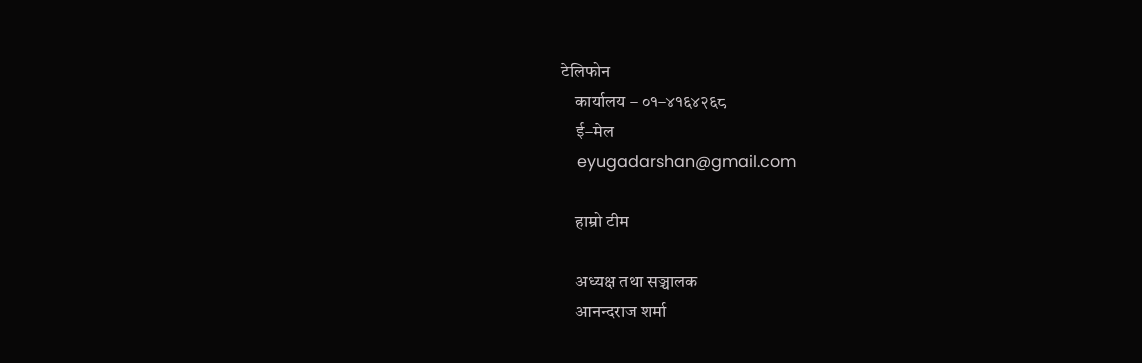टेलिफोन
    कार्यालय – ०१–४१६४२६८
    ई–मेल
    eyugadarshan@gmail.com

    हाम्रो टीम

    अध्यक्ष तथा सञ्चालक
    आनन्दराज शर्मा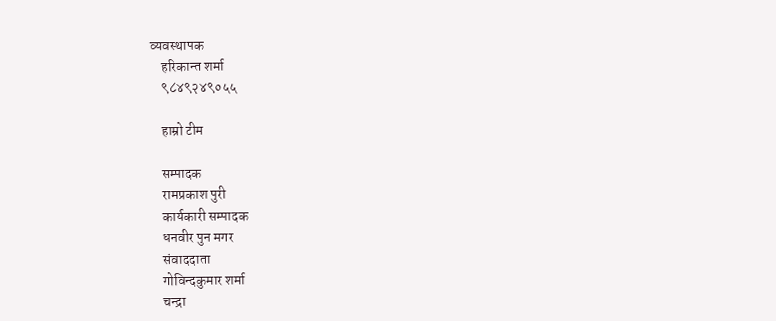व्यवस्थापक
    हरिकान्त शर्मा
    ९८४९२४९०५५

    हाम्रो टीम

    सम्पादक
    रामप्रकाश पुरी
    कार्यकारी सम्पादक
    धनवीर पुन मगर
    संवाददाता
    गोविन्दकुमार शर्मा
    चन्द्रा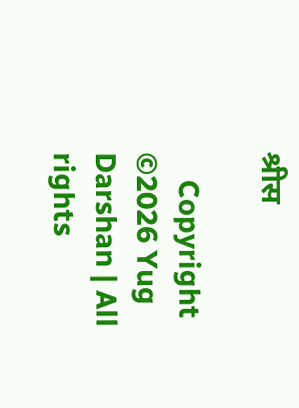श्रीस

    Copyright ©2026 Yug Darshan | All rights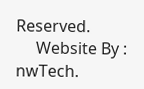Reserved.
     Website By :  nwTech.